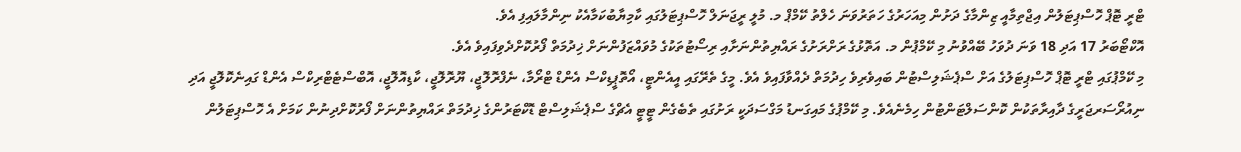ޓްރީ ޓޮޕް ހޮސްޕިޓަލުން އިޖްތިމާއީ ޒިންމާގެ ދަށުން މިއަހަރުގެ ހަތަރުވަނަ ހެލްތު ކޭމްޕް މ. މުލީ ރީޖަނަލް ހޮސްޕިޓަލުގައި ކާމިޔާބުކަމާއެކު ނިންމާލައިފި އެވެ.
އޮކްޓޯބަރު 17 އަދި 18 ވަނަ ދުވަހު ބޭއްވުނު މި ކޭމްޕުން މ. އަތޮޅުގެ ރަށްރަށުގެ ރައްޔިތުންނަށާއި ރިސޯޓުތަކުގެ މުވައްޒަފުންނަށް ޚިދުމަތް ފޯރުކޮށްދެވިފައިވެ އެވެ.
މި ކޭމްޕުގައި ޓްރީ ޓޮޕް ހޮސްޕިޓަލުގެ އަށް ސްޕެޝަލިސްޓުން ބައިވެރިވެ ހިދުމަތް ދެއްވާފައިވެ އެވެ. މީގެ ތެރޭގައި އީއެންޓީ، އޯތޮޕީޑިކްސް އެންޑް ޓްރޯމާ، ނެފްރޮލޮޖީ، ޔޫރޮލޮޖީ، ކާޑިއޮލޮޖީ، އޮބްސްޓެޓްރިކްސް އެންޑް ގައިނެކޮލޮޖީ އަދި ނިއުރޯސަރޖަރީގެ ދާއިރާތަކުން ކޮންސަލްޓަންޓުން ހިމެނެއެވެ. މި ކޭމްޕުގެ މައިގަނޑު މަގްސަދަކީ ރަށުގައި ތެބެގެން ޓީޓީ އެޗްގެ ސްޕެޝަލިސްޓް ޑޮކްޓަރުންގެ ޚިދުމަތް ރައްޔިތުންނަށް ފޯރުކޮށްދިނުން ކަމަށް އެ ހޮސްޕިޓަލުން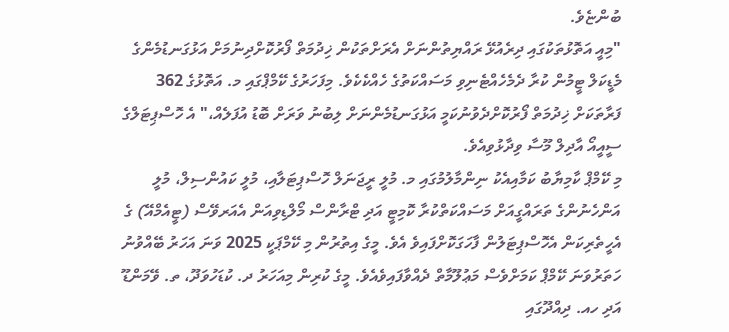ބުންޏެވެ.
"މިއީ އަތޮޅުތަކުގައި ދިރެއުޅޭ ރައްޔިތުންނަށް އެރަށްތަކުން ޚިދުމަތް ފޯރުކޮށްދިނުމަށް އަޅުގަނޑުމެންގެ މެޑީކަލް ޓީމުން ކުރާ ދެމެހެއްޓެނިވި މަސައްކަތުގެ ހެއްކެކެވެ. މިފަހަރުގެ ކޭމްޕްގައި މ. އަތޮޅުގެ 362 ފަރާތަކަށް ޚިދުމަތް ފޯރުކޮށްދެވުނުކަމީ އަޅުގަނޑުމެންނަށް ލިބުނު ވަރަށް ބޮޑު އުފަލެއް،" އެ ހޮސްޕިޓަލްގެ ސީއީއޯ އާދިލް މޫސާ ވިދާޅުވިއެވެ.
މި ކޭމްޕް ކާމިޔާބު ކަމާއިއެކު ނިންމާލުމުގައި މ. މުލީ ރީޖަނަލް ހޮސްޕިޓަލާއި، މުލީ ކައުންސިލް، މުލީ އަންހެނުންގެ ތަރައްގީއަށް މަސައްކަތްކުރާ ކޮމިޓީ އަދި ޓްރާންސް މޯލްޑިވިއަން އެއަރވޭސް (ޓީއެމްއޭ) ގެ އެހީތެރިކަން އެހޮސްޕިޓަލުން ފާހަގަކޮށްފައިވެ އެވެ. މީގެ އިތުރުން މި ކޭމްޕަކީ 2025 ވަނަ އަހަރު ބޭއްވުނު ހަތަރުވަނަ ކޭމްޕް ކަމަށްވެސް މަޢުލޫމާތް ދެއްވާފައިވެއެވެ. މީގެ ކުރިން މިއަހަރު ދ. ކުޑަހުވަދޫ، ތ. ވޭމަންޑޫ އަދި ހއ. ދިއްދޫގައި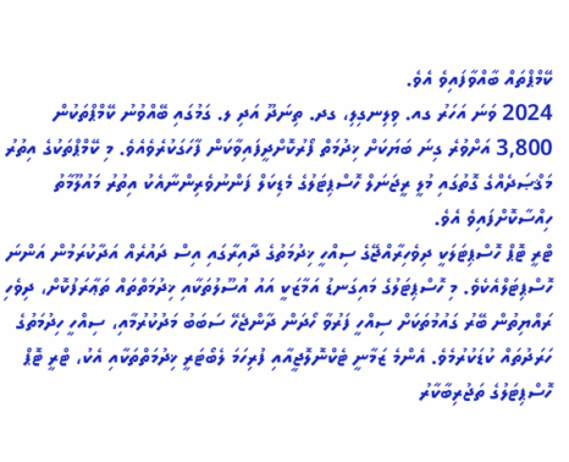ކޭމްޕްތައް ބާއްވާފައިވެ އެވެ.
2024 ވަނަ އަހަރު ގއ. ވިލިނގިލި، ގދ. ތިނަދޫ އަދި ލ. ގަމުގައި ބޭއްވުނު ކޭމްޕްތަކުން 3,800 އަށްވުރެ ގިނަ ބަޔަކަށް ޚިދުމަތް ފޯރުކޮށްދީފައިވާކަން ފާހަގަކުރެވެއެވެ. މި ކޭމްޕްތަކުގެ އިތުރު މަޤްޞަދެއްގެ ގޮތުގައި މުލީ ރީޖަނަލް ހޮސްޕިޓަލުގެ މެޑިކަލް ފަންނުވެރިންނާއެކު އިތުރު މައުލޫމާތު ހިއްސާކޮށްފައިވެ އެވެ.
ޓްރީ ޓޮޕް ހޮސްޕިޓަލަކީ ދިވެހިރާއްޖޭގެ ސިއްހީ ޚިދުމަތުގެ ދާއިރާގައި އިސް ދައުރެއް އަދާކުރަމުން އަންނަ ހޮސްޕިޓަލްއެކެވެ. މި ހޮސްޕިޓަލުގެ މައިގަނޑު އަމާޒަކީ އައު އުސޫލުތަކާއި ޚިދުމަތްތައް ތަޢާރަފުކޮށް، ދިވެހި ރައްޔިތުން ބޭރު ގައުމުތަކަށް ސިއްހީ ފަރުވާ ހޯދަން ދާންޖެހޭ ސަބަބު މަދުކުރުމާއި، ސިއްހީ ހިދުމަތުގެ ހަރަދުތައް ކުޑަކުރުމެވެ. އެންމެ ޒަމާނީ ޓެކްނޮލޮޖީއާއި ފުރިހަމަ ލެބޯޓަރީ ޚިދުމަތްތަކާއި އެކު، ޓްރީ ޓޮޕް ހޮސްޕިޓަލުގެ ތަޖުރިބާކާރު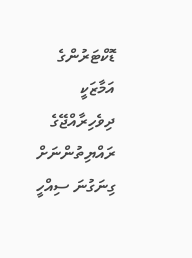ޑޮކްޓަރުންގެ އަމާޒަކީ ދިވެހިރާއްޖޭގެ ރައްޔިތުންނަށް ގިނަގުނަ ސިއްހީ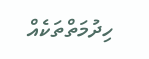ހިދުމަތްތަކެއް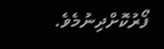ފޯރުކޮށްދިނުމެވެ.